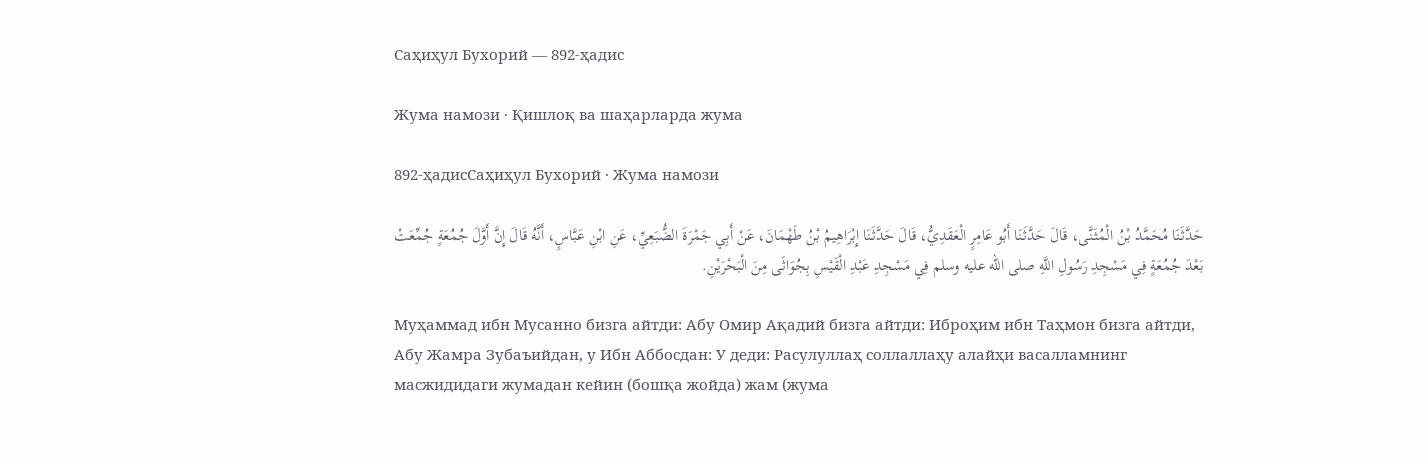Саҳиҳул Бухорий — 892-ҳадис

Жума намози · Қишлоқ ва шаҳарларда жума

892-ҳадисСаҳиҳул Бухорий · Жума намози

حَدَّثَنَا مُحَمَّدُ بْنُ الْمُثَنَّى، قَالَ حَدَّثَنَا أَبُو عَامِرٍ الْعَقَدِيُّ، قَالَ حَدَّثَنَا إِبْرَاهِيمُ بْنُ طَهْمَانَ، عَنْ أَبِي جَمْرَةَ الضُّبَعِيِّ، عَنِ ابْنِ عَبَّاسٍ، أَنَّهُ قَالَ إِنَّ أَوَّلَ جُمُعَةٍ جُمِّعَتْ بَعْدَ جُمُعَةٍ فِي مَسْجِدِ رَسُولِ اللَّهِ صلى الله عليه وسلم فِي مَسْجِدِ عَبْدِ الْقَيْسِ بِجُوَاثَى مِنَ الْبَحْرَيْنِ.

Муҳаммад ибн Мусанно бизга айтди: Абу Омир Ақадий бизга айтди: Иброҳим ибн Таҳмон бизга айтди, Абу Жамра Зубаъийдан, у Ибн Аббосдан: У деди: Расулуллаҳ соллаллаҳу алайҳи васалламнинг масжидидаги жумадан кейин (бошқа жойда) жам (жума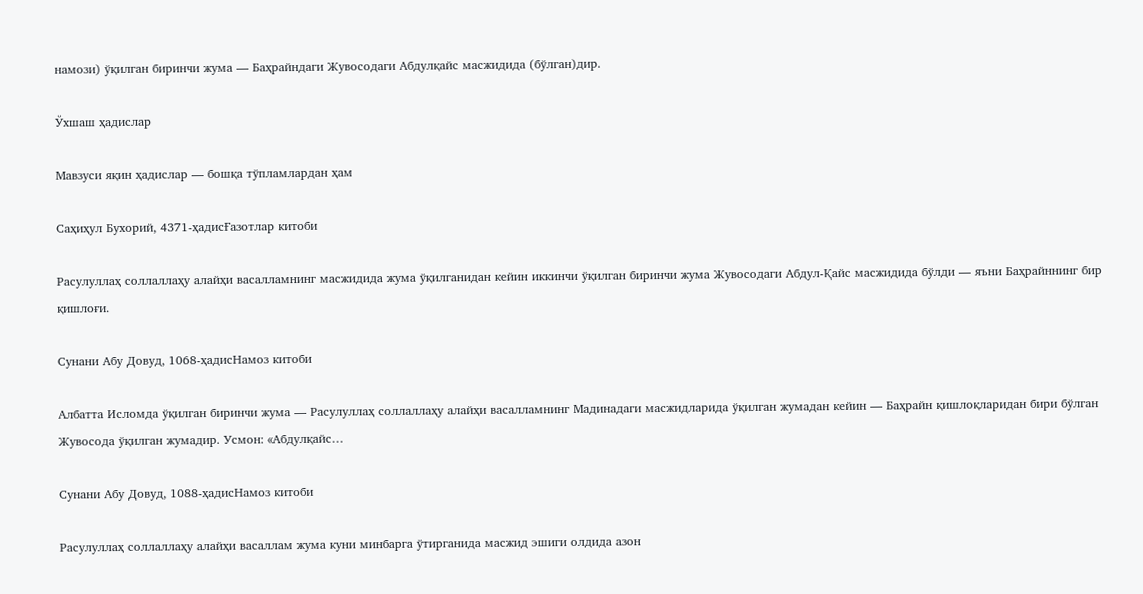намози) ўқилган биринчи жума — Баҳрайндаги Жувосодаги Абдулқайс масжидида (бўлган)дир.

Ўхшаш ҳадислар

Мавзуси яқин ҳадислар — бошқа тўпламлардан ҳам

Саҳиҳул Бухорий, 4371-ҳадисҒазотлар китоби

Расулуллаҳ соллаллаҳу алайҳи васалламнинг масжидида жума ўқилганидан кейин иккинчи ўқилган биринчи жума Жувосодаги Абдул-Қайс масжидида бўлди — яъни Баҳрайннинг бир қишлоғи.

Сунани Абу Довуд, 1068-ҳадисНамоз китоби

Албатта Исломда ўқилган биринчи жума — Расулуллаҳ соллаллаҳу алайҳи васалламнинг Мадинадаги масжидларида ўқилган жумадан кейин — Баҳрайн қишлоқларидан бири бўлган Жувосода ўқилган жумадир. Усмон: «Абдулқайс…

Сунани Абу Довуд, 1088-ҳадисНамоз китоби

Расулуллаҳ соллаллаҳу алайҳи васаллам жума куни минбарга ўтирганида масжид эшиги олдида азон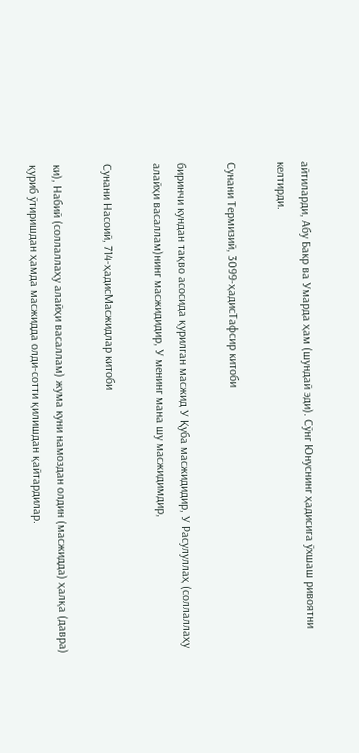айтиларди, Абу Бакр ва Умарда ҳам (шундай эди). Сўнг Юнуснинг ҳадисига ўхшаш ривоятни келтирди.

Сунани Термизий, 3099-ҳадисТафсир китоби

биринчи кундан тақво асосида қурилган масжид У Қуба масжидидир, У Расулуллаҳ (соллаллаҳу алайҳи васаллам)нинг масжидидир, У менинг мана шу масжидимдир,

Сунани Насоий, 714-ҳадисМасжидлар китоби

ки), Набий (соллаллаҳу алайҳи васаллам) жума куни намоздан олдин (масжидда) ҳалқа (давра) қуриб ўтиришдан ҳамда масжидда олди-сотти қилишдан қайтардилар.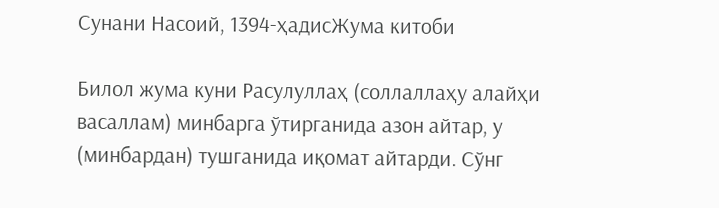Сунани Насоий, 1394-ҳадисЖума китоби

Билол жума куни Расулуллаҳ (соллаллаҳу алайҳи васаллам) минбарга ўтирганида азон айтар, у (минбардан) тушганида иқомат айтарди. Сўнг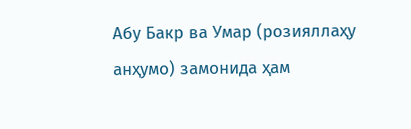Абу Бакр ва Умар (розияллаҳу анҳумо) замонида ҳам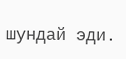шундай эди.